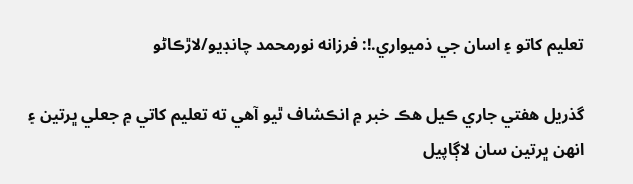تعليم کاتو ۽ اسان جي ذميواري.!: فرزانه نورمحمد چانڊيو/لاڙڪاڻو

گذريل هفتي جاري ڪيل هڪ خبر ۾ انڪشاف ٿيو آهي ته تعليم کاتي ۾ جعلي ڀرتين ۽ انهن ڀرتين سان لاڳاپيل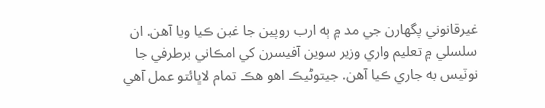غيرقانوني پگهارن جي مد ۾ ٻه ارب روپين جا غبن ڪيا ويا آهن. ان سلسلي ۾ تعليم واري وزير سوين آفيسرن کي امڪاني برطرفي جا نوٽيس به جاري ڪيا آهن. جيتوڻيڪ اهو هڪ تمام لاڀائتو عمل آهي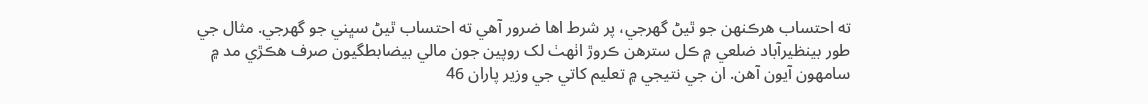ته احتساب هرڪنهن جو ٿيڻ گھرجي، پر شرط اها ضرور آهي ته احتساب ٿيڻ سڀني جو گھرجي. مثال جي طور بينظيرآباد ضلعي ۾ ڪل سترهن ڪروڙ اٺهٺ لک روپين جون مالي بيضابطگيون صرف هڪڙي مد ۾ سامهون آيون آهن. ان جي نتيجي ۾ تعليم کاتي جي وزير پاران 46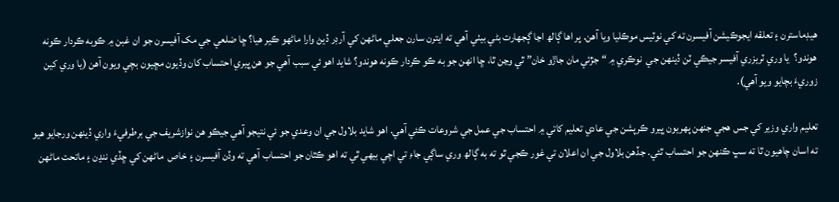هيڊماسترن ۽ تعلقه ايجوڪيشن آفيسرن ته کي نوٽيس موڪليا ويا آهن. پر اها ڳالھ اڃا ڳجھارت بڻي بيٺي آهي ته ايترن سارن جعلي ماڻهن کي آرڊر ڏيڻ وارا ماڻهو ڪير هيا؟ ڇا ضلعي جي مک آفيسرن جو ان غبن ۾ ڪوبه ڪردار ڪونه هوندو؟  يا وري ٽريزري آفيسر جيڪي ٽن ڏينهن جي  نوڪري ۾ “جڙئي مان جاڙو خان” ٿي وڃن ٿا، ڇا انهن جو به ڪو ڪردار ڪونه هوندو؟ شايد اهو ئي سبب آهي جو هن ڀيري احتساب کان وڏيون مڇيون بچي ويون آهن (يا وري کين زوريءَ بچايو ويو آهي).

تعليم واري وزير کي جس هجي جنهن پهريون ڀيرو ڪرپشن جي عادي تعليم کاتي ۾ احتساب جي عمل جي شروعات ڪئي آهي. اهو شايد بلاول جي ان وعدي جو ئي نتيجو آهي جيڪو هن نوازشريف جي برطرفيءَ واري ڏينهن ورجايو هيو ته اسان چاهيون ٿا ته سڀ ڪنهن جو احتساب ٿئي. جڏهن بلاول جي ان اعلان تي غور ڪجي ٿو ته به ڳالھ وري ساڳي جاءِ تي اچي بيهي ٿي ته اهو ڪٿان جو احتساب آهي ته وڏن آفيسرن ۽ خاص  ماڻهن کي ڇڏي ننڍن ۽ ماتحت ماڻهن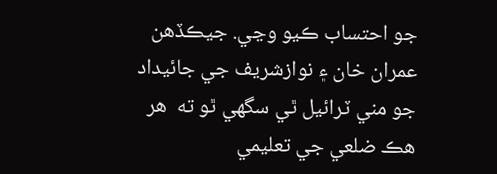جو احتساب ڪيو وڃي. جيڪڏهن عمران خان ۽ نوازشريف جي جائيداد جو مني ٽرائيل ٿي سگھي ٿو ته  هر هڪ ضلعي جي تعليمي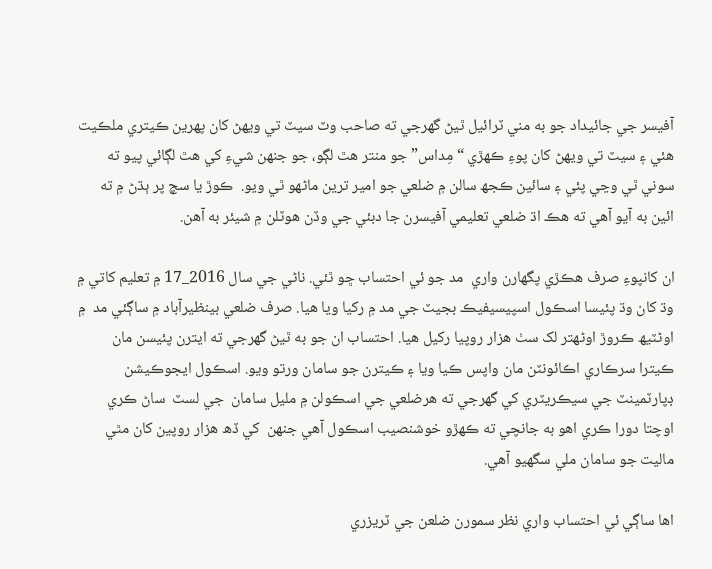آفيسر جي جائيداد جو به مني ٽرائيل ٿيڻ گھرجي ته صاحب وٽ سيٽ تي ويهڻ کان پهرين ڪيتري ملڪيت هئي ۽ سيٽ تي ويهڻ کان پوءِ ڪهڙي “مِداس” جو منتر هٿ لڳو، جو جنهن شيءِ کي هٿ لڳائي پيو ته سوني ٿي وڃي پئي ۽ سائين ڪجھ سالن ۾ ضلعي جو امير ترين ماڻهو ٿي ويو.  ڪوڙ يا سچ پر ٻڌڻ ۾ ته ائين به آيو آهي ته هڪ اڌ ضلعي تعليمي آفيسرن جا دبئي جي وڏن هوٽلن ۾ شيئر به آهن.

ان کانپوءِ صرف هڪڙي پگهارن واري  مد جو ئي احتساب ڇو ٿئي. ناڻي جي سال 2016_17 ۾ تعليم کاتي ۾ وڌ کان وڌ پئيسا اسڪول اسپيسيفيڪ بجيٽ جي مد ۾ رکيا ويا هيا. صرف ضلعي بينظيرآباد ۾ ساڳئي مد  ۾ اوڻٽيھ ڪروڙ اوڻهتر لک سٺ هزار روپيا رکيل هيا. احتساب ان جو به ٿيڻ گھرجي ته ايترن پئيسن مان ڪيترا سرڪاري اڪائونٽن مان واپس ڪيا ويا ۽ ڪيترن جو سامان ورتو ويو. اسڪول ايجوڪيشن ڊپارٽمينٽ جي سيڪريٽري کي گھرجي ته هرضلعي جي اسڪولن ۾ مليل سامان  جي لسٽ  ساڻ ڪري اوچتا دورا ڪري اهو به جانچي ته ڪهڙو خوشنصيب اسڪول آهي جنهن  کي ڏھ هزار روپين کان مٿي ماليت جو سامان ملي سگھيو آهي.

اها ساڳي ئي احتساب واري نظر سمورن ضلعن جي ٽريزري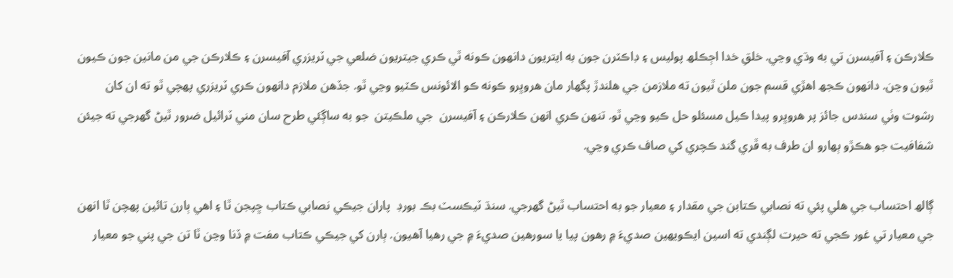ڪلارڪن ۽ آفيسرن تي به وڌي وڃي. خلقِ خدا اڄڪلھ پوليس ۽ ڊاڪٽرن جون به ايتريون دانهون ڪونه ٿي ڪري جيتريون ضلعي جي ٽريزري آفيسرن ۽ ڪلارڪن جي من مانين جون ڪيون ٿيون وڃن. دانهون ڪجھ اهڙي قسم جون ملن ٿيون ته ملازمن جي هلندڙ پگھار مان هروڀرو ڪونه ڪو الائونس ڪٽيو وڃي ٿو. جڏهن ملازم دانهون ڪري ٽريزري پهچي ٿو ته ان کان رشوت وٺي سندس جائز پر هروڀرو پيدا ڪيل مسئلو حل ڪيو وڃي ٿو. تنهن ڪري انهن ڪلارڪن ۽ آفيسرن  جي ملڪيتن  جو به ساڳئي طرح سان مني ٽرائيل ضرور ٿيڻ گھرجي ته جيئن شفافيت جو هڪڙو ٻهارو ان طرف به ڦري گند ڪچري کي صاف ڪري وڃي.

ڳالھ احتساب جي هلي پئي ته نصابي ڪتابن جي مقدار ۽ معيار جو به احتساب ٿيڻ گھرجي. سنڌ ٽيڪسٽ بڪ بورڊ  پاران جيڪي نصابي ڪتاب ڇپجن ٿا ۽ اهي ٻارن تائين پهچن ٿا انهن جي معيار تي غور ڪجي ته حيرت لڳندي ته اسين ايڪويهين صديءَ ۾ رهون پيا يا سورهين صديءَ ۾ جي رهيا آهيون. ٻارن کي جيڪي ڪتاب مفت ۾ ڏنا وڃن ٿا تن جي پني جو معيار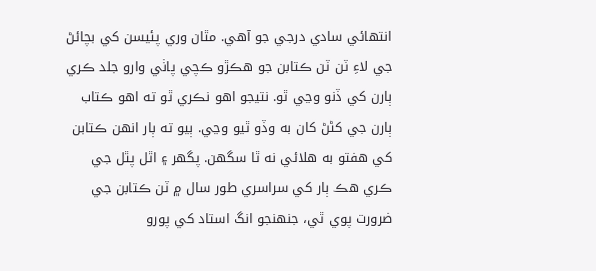انتهائي سادي درجي جو آهي. مٿان وري پئيسن کي بچائڻ جي لاءِ ٽن ٽن ڪتابن جو هڪڙو ڪچي پاٺي وارو جلد ڪري ٻارن کي ڏنو وڃي ٿو. نتيجو اهو نڪري ٿو ته اهو ڪتاب ٻارن جي کڻڻ کان به وڏو ٿيو وڃي. ٻيو ته ٻار انهن ڪتابن کي هفتو به هلائي نه ٿا سگھن. پگھر ۽ اٿل پٿل جي ڪري هڪ ٻار کي سراسري طور سال ۾ ٽن ڪتابن جي ضرورت پوي ٿي، جنهنجو انگ استاد کي پورو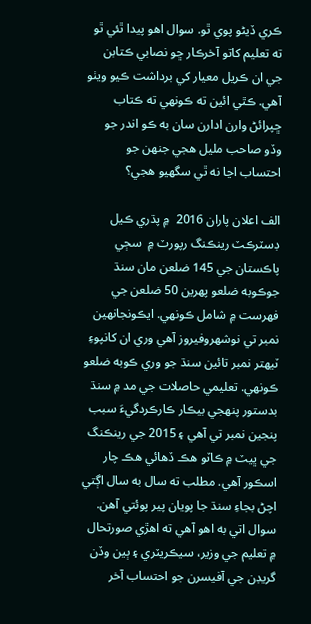ڪري ڏيڻو پوي ٿو. سوال اهو پيدا ٿئي ٿو ته تعليم کاتو آخرڪار ڇو نصابي ڪتابن جي ان ڪريل معيار کي برداشت ڪيو ويٺو آهي. ڪٿي ائين ته ڪونهي ته ڪتاب ڇپرائڻ وارن ادارن سان به ڪو اندر جو وڏو صاحب مليل هجي جنهن جو احتساب اڃا نه ٿي سگھيو هجي؟

الف اعلان پاران 2016  ۾ پڌري ڪيل ڊسٽرڪٽ رينڪنگ رپورٽ ۾  سڄي پاڪستان جي 145 ضلعن مان سنڌ جوڪوبه ضلعو پهرين 50 ضلعن جي فهرست ۾ شامل ڪونهي. ايڪونجانهين نمبر تي نوشهروفيروز آهي وري ان کانپوءِ ٽيهتر نمبر تائين سنڌ جو وري ڪوبه ضلعو ڪونهي. تعليمي حاصلات جي مد ۾ سنڌ بدستور پنهجي بيڪار ڪارڪردگيءَ سبب پنجين نمبر تي آهي ۽ 2015 جي رينڪنگ جي ڀيٽ ۾ ڪاٽو هڪ ڏهائي هڪ چار اسڪور آهي. مطلب ته سال به سال اڳتي اچڻ بجاءِ سنڌ جا پويان پير پوئتي آهن. سوال اتي به اهو آهي ته اهڙي صورتحال ۾ تعليم جي وزير، سيڪريٽري ۽ ٻين وڏن گريڊن جي آفيسرن جو احتساب آخر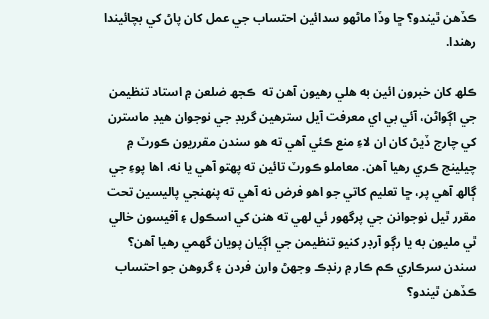ڪڏهن ٿيندو؟ ڇا وڏا ماڻهو سدائين احتساب جي عمل کان پاڻ کي بچائيندا رهندا.

ڪلھ کان خبرون ائين به هلي رهيون آهن ته  ڪجھ ضلعن ۾ استاد تنظيمن جي اڳواڻن، آئي بي اي معرفت آيل سترهين گريڊ جي نوجوان هيڊ ماسترن کي چارج ڏيڻ کان ان لاءِ منع ڪئي آهي ته هو سندن مقرريون ڪورٽ ۾ چيلينج ڪري رهيا آهن. معاملو ڪورٽ تائين ته پهتو آهي يا نه، اها پوءِ جي ڳالھ آهي پر، ڇا تعليم کاتي جو اهو فرض نه آهي ته پنهنجي پاليسين تحت مقرر ٿيل نوجوانن جي پرگھور ئي لھي ته هنن کي اسڪول ۽ آفيسون خالي ٿي مليون به يا رڳو آرڊر کنيو تنظيمن جي اڳيان پويان گھمي رهيا آهن؟ سندن سرڪاري ڪم ڪار ۾ رنڊڪ وجھڻ وارن فردن ۽ گروهن جو احتساب ڪڏهن ٿيندو؟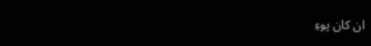ان کان پوءِ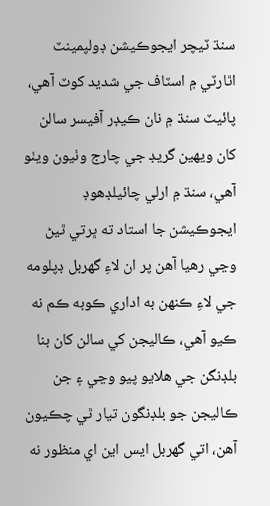سنڌ ٽيچر ايجوڪيشن ڊولپمينٽ اٿارٽي ۾ اسٽاف جي شديد کوٽ آهي، پائيٽ سنڌ ۾ نان ڪيڊر آفيسر سالن کان ويهين گريڊ جي چارج وٺيون ويٺو آهي، سنڌ ۾ ارلي چائيلڊهوڊ ايجوڪيشن جا استاد ته ڀرتي ٿيڻ وڃي رهيا آهن پر ان لاءِ گھربل ڊپلومه جي لاءِ ڪنهن به اداري ڪوبه ڪم نه ڪيو آهي، ڪاليجن کي سالن کان بنا بلڊنگن جي هلايو پيو وڃي ۽ جن ڪاليجن جو بلڊنگون تيار ٿي چڪيون آهن، اتي گھربل ايس اين اي منظور نه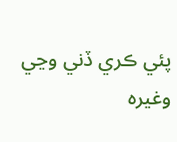پئي ڪري ڏني وڃي وغيره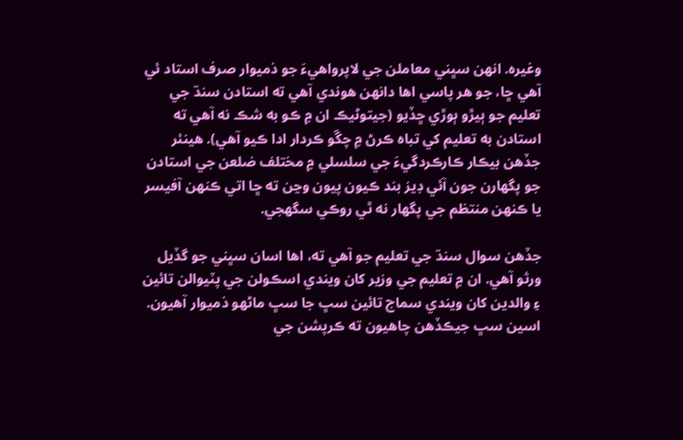وغيره. انهن سڀني معاملن جي لاپرواهيءَ جو ذميوار صرف استاد ئي آهي ڇا، جو هر پاسي اها دانهن هوندي آهي ته استادن سنڌ جي تعليم جو ٻيڙو ٻوڙي ڇڏيو (جيتوڻيڪ ان ۾ ڪو به شڪ نه آهي ته استادن به تعليم کي تباه ڪرڻ ۾ چڱو ڪردار ادا ڪيو آهي). هينئر جڏهن بيڪار ڪارڪردگيءَ جي سلسلي ۾ مختلف ضلعن جي استادن جو پگهارن جون آئي ڊيز بند ڪيون پيون وڃن ته ڇا اتي ڪنهن آفيسر يا ڪنهن منتظم جي پگهار نه ٿي روڪي سگھجي.

جڏهن سوال سنڌ جي تعليم جو آهي ته، اها اسان سڀني جو گڏيل ورثو آهي. ان ۾ تعليم جي وزير کان ويندي اسڪولن جي پٽيوالن تائين ۽ والدين کان ويندي سماج تائين سڀ جا سڀ ماڻهو ذميوار آهيون. اسين سڀ جيڪڏهن چاهيون ته ڪرپشن جي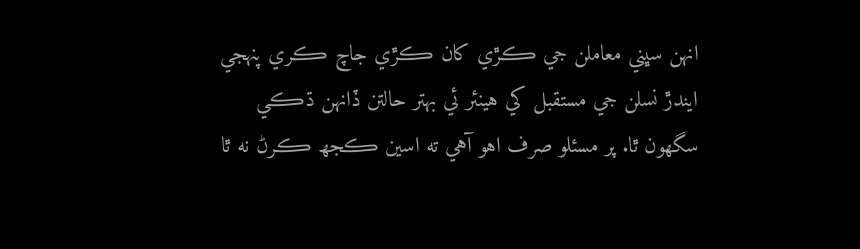انهن سڀني معاملن جي ڪڙي کان ڪڙي جاچ ڪري پنهجي ايندڙ نسلن جي مستقبل کي هينئر ئي بهتر حالتن ڏانهن ڌڪي سگھون ٿا. پر مسئلو صرف اهو آهي ته اسين ڪجھ ڪرڻ نه ٿا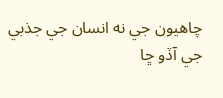چاهيون جي نه انسان جي جذبي جي آڏو ڇا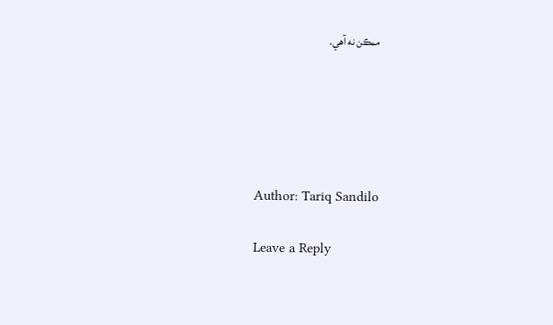ممڪن نه آهي.





Author: Tariq Sandilo

Leave a Reply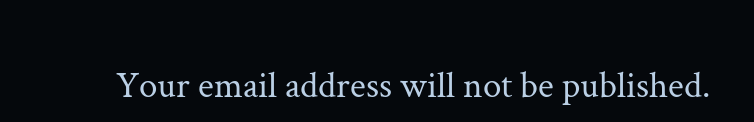Your email address will not be published.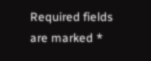Required fields are marked *